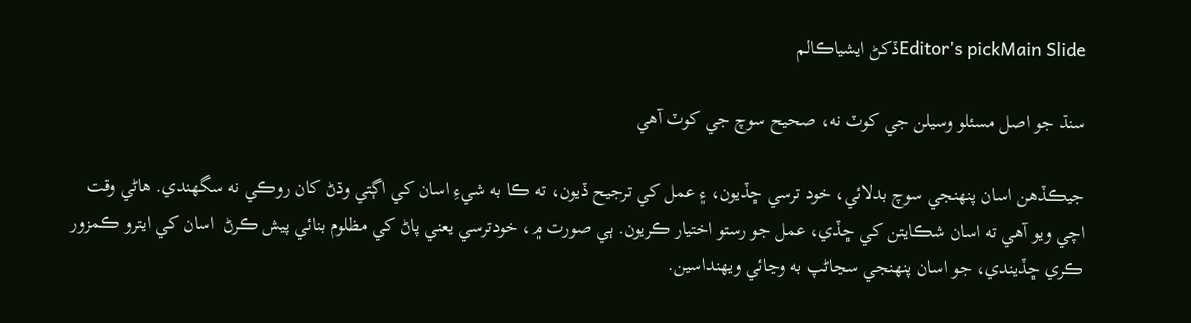Editor's pickMain Slideڏکڻ ايشياڪالم

سنڌ جو اصل مسئلو وسيلن جي کوٽ نه، صحيح سوچ جي کوٽ آهي

جيڪڏهن اسان پنهنجي سوچ بدلائي، خود ترسي ڇڏيون، ۽ عمل کي ترجيح ڏيون، ته ڪا به شيءِ اسان کي اڳتي وڌڻ کان روڪي نه سگهندي. هاڻي وقت اچي ويو آهي ته اسان شڪايتن کي ڇڏي، عمل جو رستو اختيار ڪريون. ٻي صورت ۾، خودترسي يعني پاڻ کي مظلوم بنائي پيش ڪرڻ  اسان کي ايترو ڪمزور ڪري ڇڏيندي، جو اسان پنهنجي سڃاڻپ به وڃائي ويهنداسين.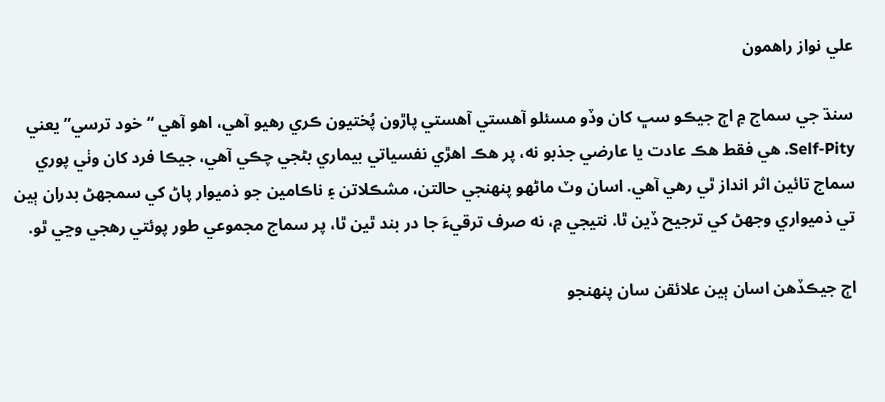علي نواز راهمون

سنڌ جي سماج ۾ اڄ جيڪو سڀ کان وڏو مسئلو آهستي آهستي پاڙون پُختيون ڪري رهيو آهي، اهو آهي “خود ترسي” يعني Self-Pity. هي فقط هڪ عادت يا عارضي جذبو نه، پر هڪ اهڙي نفسياتي بيماري بڻجي چڪي آهي، جيڪا فرد کان وٺي پوري سماج تائين اثر انداز ٿي رهي آهي. اسان وٽ ماڻهو پنهنجي حالتن، مشڪلاتن ۽ ناڪامين جو ذميوار پاڻ کي سمجهڻ بدران ٻين تي ذميواري وجهڻ کي ترجيح ڏين ٿا. نتيجي ۾، نه صرف ترقيءَ جا در بند ٿين ٿا، پر سماج مجموعي طور پوئتي رهجي وڃي ٿو.

اڄ جيڪڏهن اسان ٻين علائقن سان پنهنجو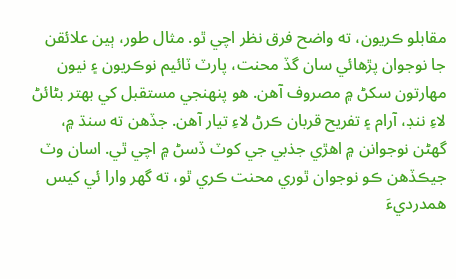مقابلو ڪريون، ته واضح فرق نظر اچي ٿو. مثال طور، ٻين علائقن جا نوجوان پڙهائي سان گڏ محنت، پارٽ ٽائيم نوڪريون ۽ نيون مهارتون سکڻ ۾ مصروف آهن. هو پنهنجي مستقبل کي بهتر بڻائڻ لاءِ ننڊ، آرام ۽ تفريح قربان ڪرڻ لاءِ تيار آهن. جڏهن ته سنڌ ۾، گهڻن نوجوانن ۾ اهڙي جذبي جي کوٽ ڏسڻ ۾ اچي ٿي. اسان وٽ جيڪڏهن ڪو نوجوان ٿوري محنت ڪري ٿو، ته گهر وارا ئي کيس همدرديءَ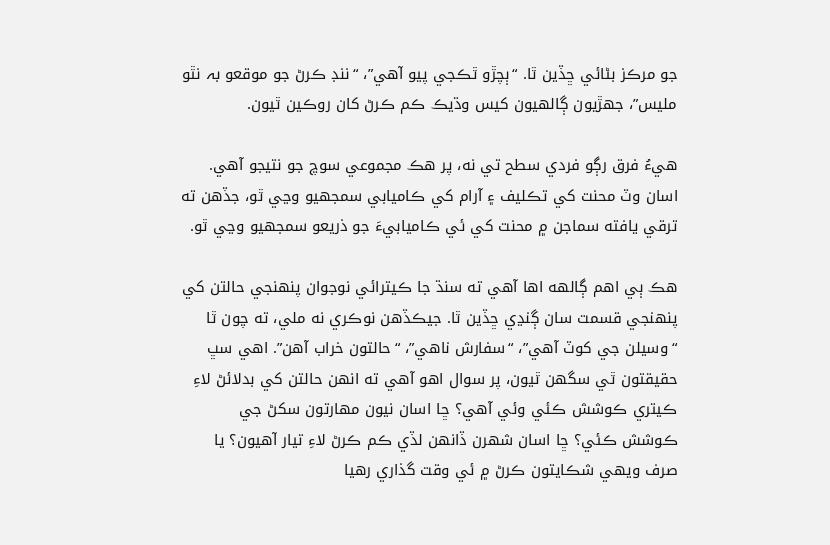جو مرڪز بڻائي ڇڏين ٿا. “ٻچڙو ٿڪجي پيو آهي”، “ننڊ ڪرڻ جو موقعو بہ نٿو مليس”، جهڙيون ڳالهيون کيس وڌيڪ ڪم ڪرڻ کان روڪين ٿيون.

هيءُ فرق رڳو فردي سطح تي نه، پر هڪ مجموعي سوچ جو نتيجو آهي. اسان وٽ محنت کي تڪليف ۽ آرام کي ڪاميابي سمجهيو وڃي ٿو، جڏهن ته ترقي يافته سماجن ۾ محنت کي ئي ڪاميابيءَ جو ذريعو سمجهيو وڃي ٿو.

هڪ ٻي اهم ڳالهه اها آهي ته سنڌ جا ڪيترائي نوجوان پنهنجي حالتن کي پنهنجي قسمت سان ڳنڍي ڇڏين ٿا. جيڪڏهن نوڪري نه ملي، ته چون ٿا “وسيلن جي کوٽ آهي”، “سفارش ناهي”، “حالتون خراب آهن”. اهي سڀ حقيقتون ٿي سگهن ٿيون، پر سوال اهو آهي ته انهن حالتن کي بدلائڻ لاءِ ڪيتري ڪوشش ڪئي وئي آهي؟ ڇا اسان نيون مهارتون سکڻ جي ڪوشش ڪئي؟ ڇا اسان شهرن ڏانهن لڏي ڪم ڪرڻ لاءِ تيار آهيون؟ يا صرف ويهي شڪايتون ڪرڻ ۾ ئي وقت گذاري رهيا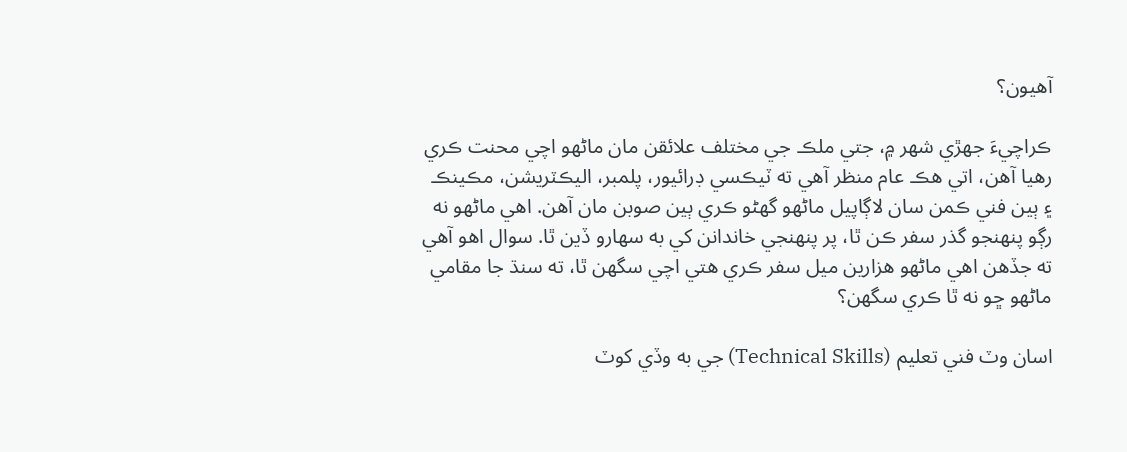آهيون؟

ڪراچيءَ جهڙي شهر ۾، جتي ملڪ جي مختلف علائقن مان ماڻهو اچي محنت ڪري رهيا آهن، اتي هڪ عام منظر آهي ته ٽيڪسي ڊرائيور، پلمبر، اليڪٽريشن، مڪينڪ ۽ ٻين فني ڪمن سان لاڳاپيل ماڻهو گهڻو ڪري ٻين صوبن مان آهن. اهي ماڻهو نه رڳو پنهنجو گذر سفر ڪن ٿا، پر پنهنجي خاندانن کي به سهارو ڏين ٿا. سوال اهو آهي ته جڏهن اهي ماڻهو هزارين ميل سفر ڪري هتي اچي سگهن ٿا، ته سنڌ جا مقامي ماڻهو ڇو نه ٿا ڪري سگهن؟

اسان وٽ فني تعليم (Technical Skills) جي به وڏي کوٽ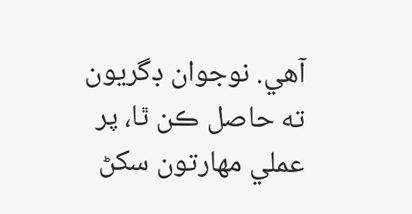آهي. نوجوان ڊگريون ته حاصل ڪن ٿا، پر عملي مهارتون سکڻ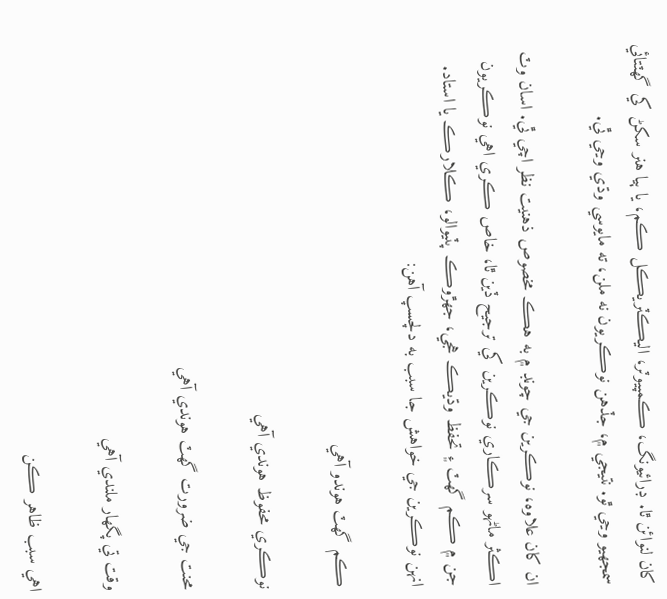کان لنوائن ٿا. ڊرائيونگ، ڪمپيوٽر، اليڪٽريڪل ڪم، يا ٻيا هنر سکڻ کي گهٽتائي سمجهيو وڃي ٿو. نتيجي ۾، جڏهن نوڪريون نه ملن، ته مايوسي وڌي وڃي ٿي.

ان کان علاوه، نوڪرين جي چونڊ ۾ به هڪ مخصوص ذهنيت نظر اچي ٿي. اسان وٽ اڪثر ماڻهو سرڪاري نوڪرين کي ترجيح ڏين ٿا، خاص ڪري اهي نوڪريون جن ۾ ڪم گهٽ ۽ تحفظ وڌيڪ هجي، جهڙوڪ پٽيوالو، ڪلارڪ يا استاد. انهن نوڪرين جي خواهش جا سبب به دلچسپ آهن:

ڪم گهٽ هوندو آهي

نوڪري محفوظ هوندي آهي

محنت جي ضرورت گهٽ هوندي آهي

وقت تي پگهار ملندي آهي

اهي سبب ظاهر ڪن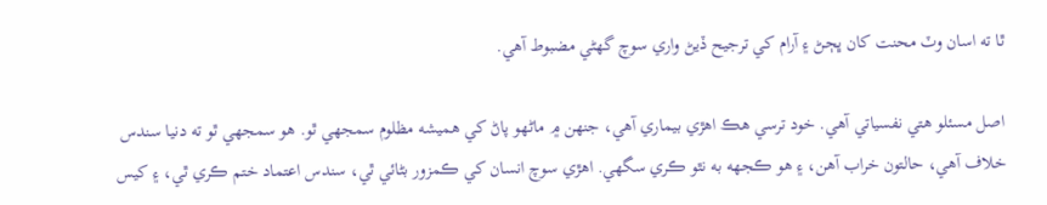ٿا ته اسان وٽ محنت کان ڀڄڻ ۽ آرام کي ترجيح ڏيڻ واري سوچ گهڻي مضبوط آهي.

اصل مسئلو هتي نفسياتي آهي. خود ترسي هڪ اهڙي بيماري آهي، جنهن ۾ ماڻهو پاڻ کي هميشه مظلوم سمجهي ٿو. هو سمجهي ٿو ته دنيا سندس خلاف آهي، حالتون خراب آهن، ۽ هو ڪجهه به نٿو ڪري سگهي. اهڙي سوچ انسان کي ڪمزور بڻائي ٿي، سندس اعتماد ختم ڪري ٿي، ۽ کيس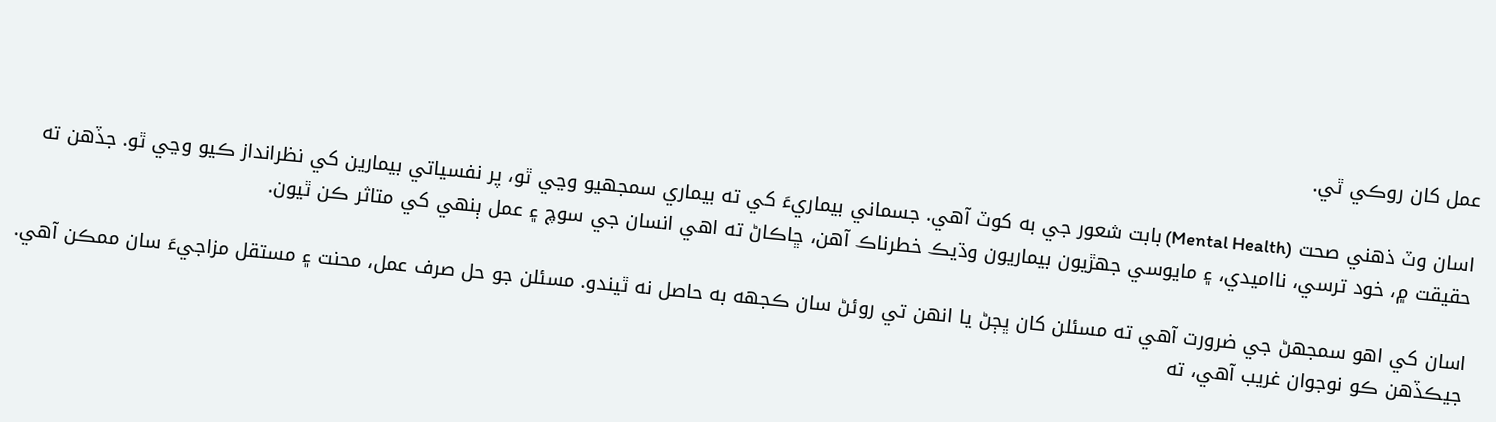عمل کان روڪي ٿي.

اسان وٽ ذهني صحت (Mental Health) بابت شعور جي به کوٽ آهي. جسماني بيماريءَ کي ته بيماري سمجهيو وڃي ٿو، پر نفسياتي بيمارين کي نظرانداز ڪيو وڃي ٿو. جڏهن ته حقيقت ۾، خود ترسي، نااميدي، ۽ مايوسي جهڙيون بيماريون وڌيڪ خطرناڪ آهن، ڇاڪاڻ ته اهي انسان جي سوچ ۽ عمل ٻنهي کي متاثر ڪن ٿيون.

اسان کي اهو سمجهڻ جي ضرورت آهي ته مسئلن کان ڀڄڻ يا انهن تي روئڻ سان ڪجهه به حاصل نه ٿيندو. مسئلن جو حل صرف عمل، محنت ۽ مستقل مزاجيءَ سان ممڪن آهي. جيڪڏهن ڪو نوجوان غريب آهي، ته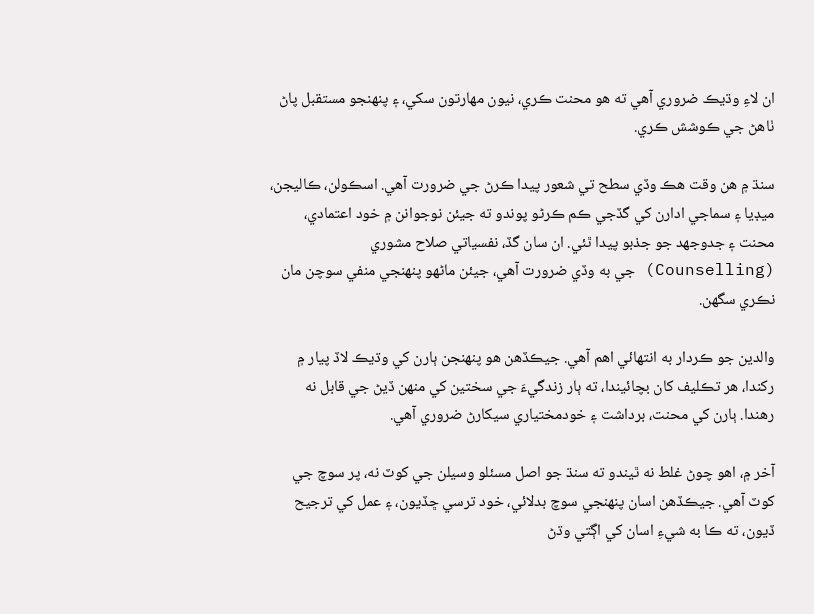ان لاءِ وڌيڪ ضروري آهي ته هو محنت ڪري، نيون مهارتون سکي، ۽ پنهنجو مستقبل پاڻ ٺاهڻ جي ڪوشش ڪري.

سنڌ ۾ هن وقت هڪ وڏي سطح تي شعور پيدا ڪرڻ جي ضرورت آهي. اسڪولن، ڪاليجن، ميڊيا ۽ سماجي ادارن کي گڏجي ڪم ڪرڻو پوندو ته جيئن نوجوانن ۾ خود اعتمادي، محنت ۽ جدوجهد جو جذبو پيدا ٿئي. ان سان گڏ، نفسياتي صلاح مشوري (Counselling) جي به وڏي ضرورت آهي، جيئن ماڻهو پنهنجي منفي سوچن مان نڪري سگهن.

والدين جو ڪردار به انتهائي اهم آهي. جيڪڏهن هو پنهنجن ٻارن کي وڌيڪ لاڏ پيار ۾ رکندا، هر تڪليف کان بچائيندا، ته ٻار زندگيءَ جي سختين کي منهن ڏيڻ جي قابل نه رهندا. ٻارن کي محنت، برداشت ۽ خودمختياري سيکارڻ ضروري آهي.

آخر ۾، اهو چوڻ غلط نه ٿيندو ته سنڌ جو اصل مسئلو وسيلن جي کوٽ نه، پر سوچ جي کوٽ آهي. جيڪڏهن اسان پنهنجي سوچ بدلائي، خود ترسي ڇڏيون، ۽ عمل کي ترجيح ڏيون، ته ڪا به شيءِ اسان کي اڳتي وڌڻ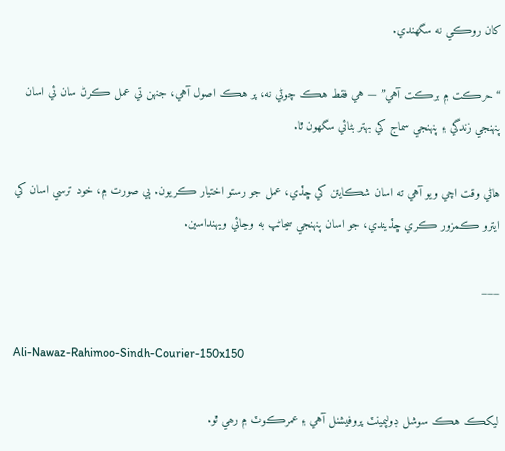کان روڪي نه سگهندي.

“حرڪت ۾ برڪت آهي” — هي فقط هڪ چوڻي نه، پر هڪ اصول آهي، جنهن تي عمل ڪرڻ سان ئي اسان پنهنجي زندگي ۽ پنهنجي سماج کي بهتر بڻائي سگهون ٿا.

هاڻي وقت اچي ويو آهي ته اسان شڪايتن کي ڇڏي، عمل جو رستو اختيار ڪريون. ٻي صورت ۾، خود ترسي اسان کي ايترو ڪمزور ڪري ڇڏيندي، جو اسان پنهنجي سڃاڻپ به وڃائي ويهنداسين.

___

Ali-Nawaz-Rahimoo-Sindh-Courier-150x150

ليکڪ هڪ سوشل ڊولپمينٽ پروفيشنل آهي ۽ عمرڪوٽ ۾ رھي ٿو.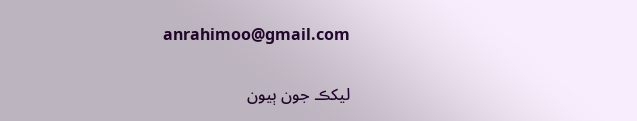anrahimoo@gmail.com

ليکڪ جون ٻيون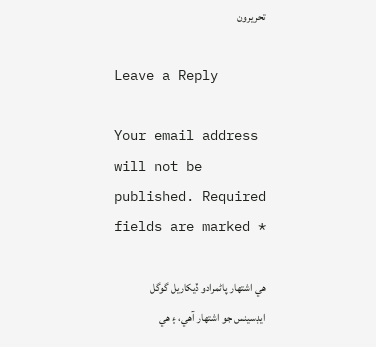تحريرون

Leave a Reply

Your email address will not be published. Required fields are marked *

هي اشتهار پاڻمرادو ڏيکاريل گوگل ايڊسينس جو اشتهار آهي، ۽ هي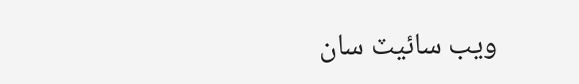ويب سائيٽ سان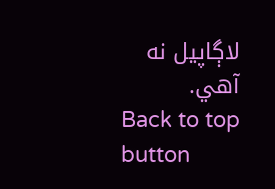لاڳاپيل نه آهي.
Back to top button